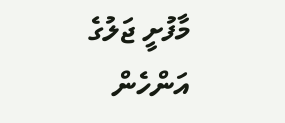މާފުށީ ޖަލުގެ އަންހެން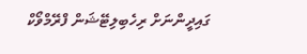ގައިދީންނަށް ރިހެބިލިޓޭޝަން ފްރޭމްވޯކް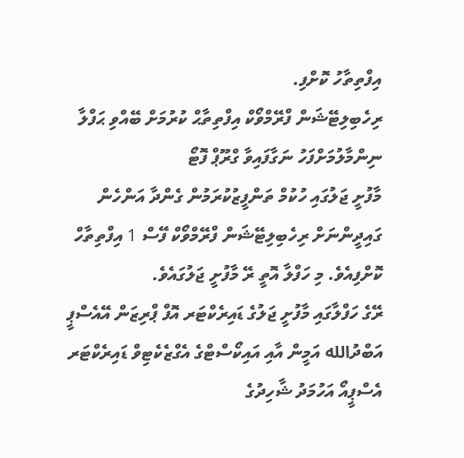އިފްތިތާހު ކޮށްފި.
ރިހެބިލިޓޭޝަން ފްރޭމްވޯކް އިފްތިތާޙް ކުރުމަށް ބޭއްވި ޙަފްލާ ނިންމާލުމަށްފަހު ނަގާފައިވާ ގްރޫޕް ފޮޓޯ
މާފުށީ ޖަލުގައި ހުކުމް ތަންފީޒުކުރަމުން ގެންދާ އަންހެން ގައިދީންނަށް ރިހެބިލިޓޭޝަން ފްރޭމްވޯކް ފޭސް 1 އިފްތިތާހް ކޮށްފިއެވެ. މި ހަފްލާ އޮތީ ރޭ މާފުށީ ޖަލުގައެވެ.
ރޭގެ ހަފްލާގައި މާފުށީ ޖަލުގެ ޑައިރެކްޓަރ އޮފް ޕްރިޒަން އޭއެސްޕީ އަބްދުالله އަމީން އާއި އައިކޯސްޓްގެ އެގްޒެކެޓިވް ޑައިރެކްޓަރ އެސްޕީއޯ އަހުމަދު ޝާހިދުގެ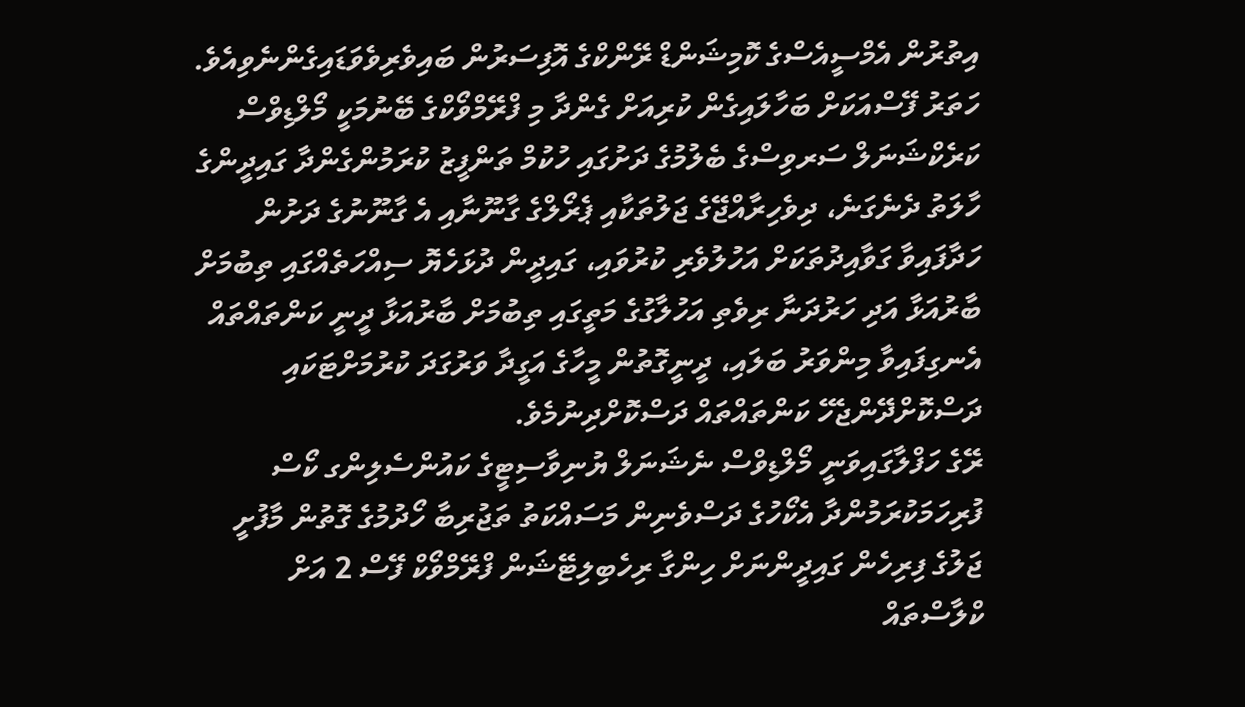އިތުރުން އެމްސީއެސްގެ ކޮމިޝަންޑް ރޭންކްގެ އޮފިސަރުން ބައިވެރިވެވަޑައިގެންނެވިއެވެ.
ހަތަރު ފޭސްއަކަށް ބަހާލައިގެން ކުރިއަށް ގެންދާ މި ފްރޭމްވޯކްގެ ބޭނުމަކީ މޯލްޑިވްސް ކަރެކްޝަނަލް ސަރވިސްގެ ބެލުމުގެ ދަށުގައި ހުކުމް ތަންފީޒު ކުރަމުންގެންދާ ގައިދީންގެ ހާލަތު ދެނެގަނެ، ދިވެހިރާއްޖޭގެ ޖަލުތަކާއި ޕެރޯލްގެ ގާނޫނާއި އެ ގާނޫނުގެ ދަށުން ހަދާފައިވާ ގަވާއިދުތަކަށް އަހުލުވެރި ކުރުވައި، ގައިދީން ދުޅަހެޔޮ ސިއްހަތެއްގައި ތިބުމަށް ބާރުއަޅާ އަދި ހަރުދަނާ ރިވެތި އަހުލާގުގެ މަތީގައި ތިބުމަށް ބާރުއަޅާ ދީނީ ކަންތައްތައް އެނގިފައިވާ މިންވަރު ބަލައި، ދީނީގޮތުން މީހާގެ އަގީދާ ވަރުގަދަ ކުރުމަށްޓަކައި ދަސްކޮށްދޭންޖެހޭ ކަންތައްތައް ދަސްކޮށްދިނުމެވެ.
ރޭގެ ހަފްލާގައިވަނީ މޯލްޑިވްސް ނެޝަނަލް ޔުނިވާސިޓީގެ ކައުންސެލިންގ ކޯސް ފުރިހަމަކުރަމުންދާ އެކޯހުގެ ދަސްވެނިން މަސައްކަތު ތަޖުރިބާ ހޯދުމުގެ ގޮތުން މާފުށީ ޖަލުގެ ފިރިހެން ގައިދީންނަށް ހިންގާ ރިހެބިލިޓޭޝަން ފްރޭމްވޯކް ފޭސް 2 އަށް ކްލާސްތައް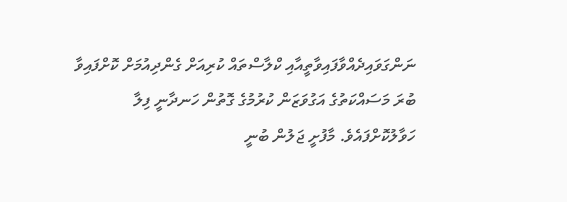ނަންގަވައިދެއްވާފައިވާތީއާއި ކްލާސްތައް ކުރިއަށް ގެންދިއުމަށް ކޮށްފައިވާ ބުރަ މަސައްކަތުގެ އަގުވަޒަން ކުރުމުގެ ގޮތުން ހަނދާނީ ފިލާ ހަވާލުކޮށްފައެވެ. މާފުށީ ޖަލުން ބުނީ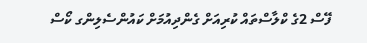ފޭސް 2ގެ ކްލާސްތައް ކުރިއަށް ގެންދިއުމަށް ކައުންސެލިންގ ކޯސް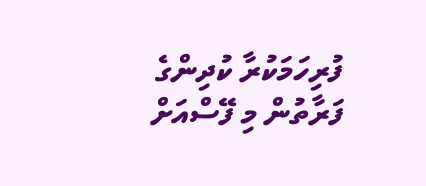ފުރިހަމަކުރާ ކުދިންގެ ފަރާތުން މި ފޭސްއަށް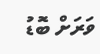ވަރަށް ބޮޑު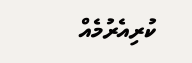ކުރިއެރުމެއް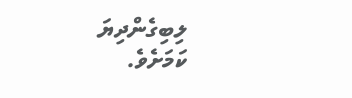ލިބިގެންދިޔަ ކަމަށެވެ.